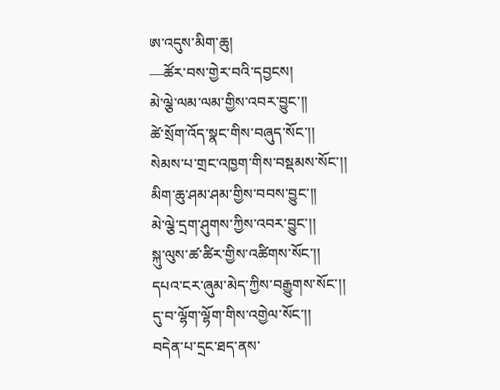ཨ་འདུས་མིག་ཆུ།
—ཚོར་བས་གྱེར་བའི་དབྱངས།
མེ་ལྕེ་ལམ་ལམ་གྱིས་འབར་བྱུང་།།
ཚེ་སྲོག་འོད་སྣང་གིས་བཞུད་སོང་།།
སེམས་པ་གྲང་འཁྱག་གིས་བསྡམས་སོང་།།
མིག་ཆུ་ཤམ་ཤམ་གྱིས་བབས་བྱུང་།།
མེ་ལྕེ་དྲག་ཤུགས་ཀྱིས་འབར་བྱུང་།།
སྐུ་ལུས་ཚ་ཚིར་གྱིས་འཚིགས་སོང་།།
དཔའ་ངར་ཞུམ་མེད་ཀྱིས་བརྒྱུགས་སོང་།།
དུ་བ་ལྷོག་ལྷོག་གིས་འགྱེལ་སོང་།།
བདེན་པ་དྲང་ཐད་ནས་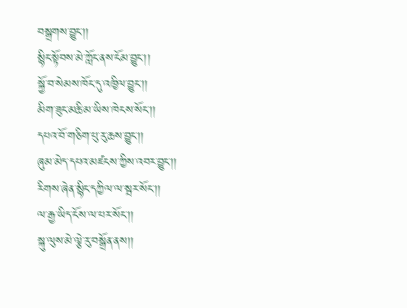བསྒྲགས་བྱུང་།།
སྙིང་སྟོབས་མེ་ཀློང་ནས་ངོམ་བྱུང་།།
སྐྱོ་བ་སེམས་ཁོང་དུ་འཁྱིལ་བྱུང་།།
མིག་ཟུང་མཆི་མ་ཡིས་ཁེངས་སོང་།།
དཔའ་བོ་གཅིག་པུ་རུ་ཆས་བྱུང་།།
ཞུམ་མེད་དཔའ་མཛངས་ཀྱིས་འབར་བྱུང་།།
རིགས་ཞེན་སྙིང་དཀྱིལ་ལ་སྦར་སོང་།།
ལ་རྒྱ་ཡིད་ངོས་ལ་པར་སོང་།།
སྐུ་ལུས་མེ་ལྕེ་རུ་བསྒྲོན་ནས།།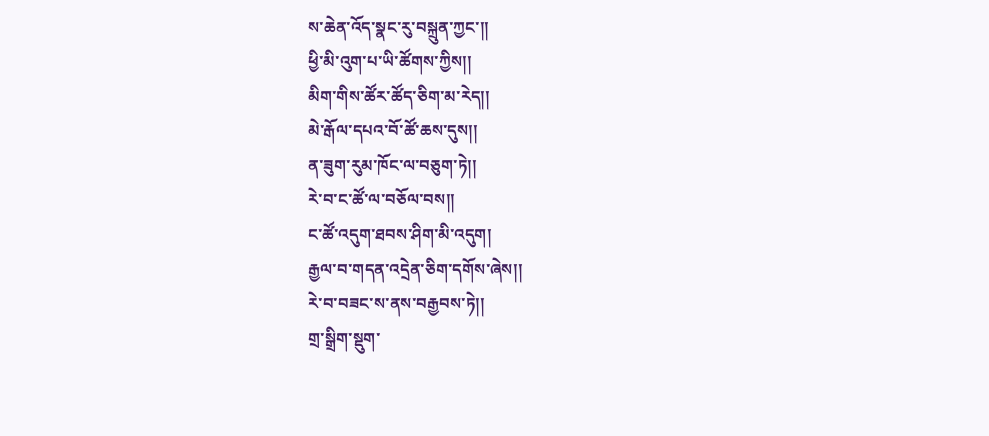ས་ཆེན་འོད་སྣང་རུ་བསྐྲུན་ཀྱང་།།
ཕྱི་མི་འུག་པ་ཡི་ཚོགས་ཀྱིས།།
མིག་གིས་ཚོར་ཚོད་ཅིག་མ་རེད།།
མེ་རྒོལ་དཔའ་བོ་ཚོ་ཆས་དུས།།
ན་ཟུག་རུམ་ཁོང་ལ་བཅུག་ཏེ།།
རེ་བ་ང་ཚོ་ལ་བཅོལ་བས།།
ང་ཚོ་འདུག་ཐབས་ཤིག་མི་འདུག།
རྒྱལ་བ་གདན་འདྲེན་ཅིག་དགོས་ཞེས།།
རེ་བ་བཟང་ས་ནས་བརྒྱབས་ཏེ།།
གྲ་སྒྲིག་སྡུག་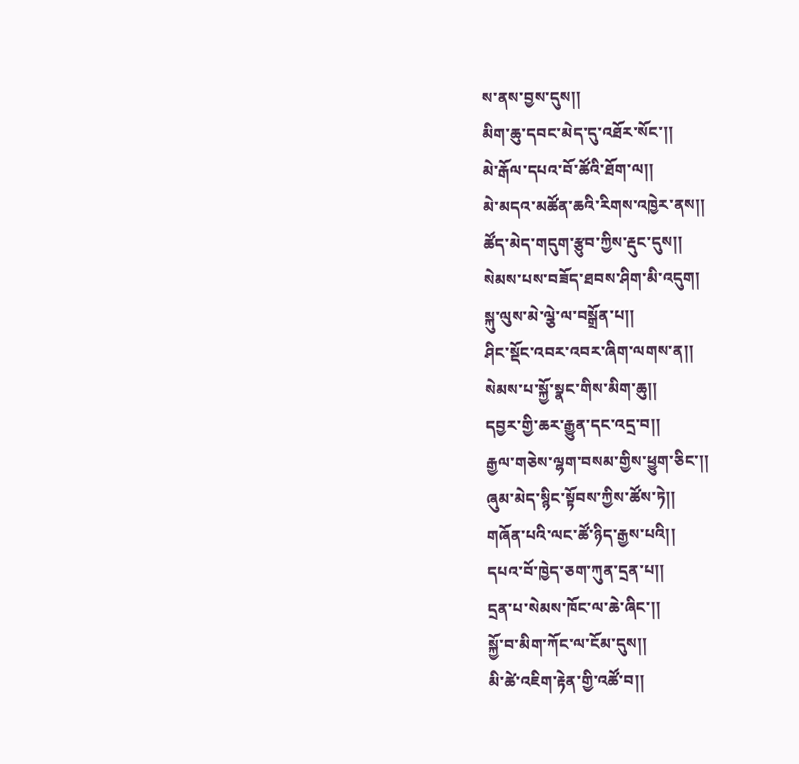ས་ནས་བྱས་དུས།།
མིག་ཆུ་དབང་མེད་དུ་འཐོར་སོང་།།
མེ་རྒོལ་དཔའ་བོ་ཚོའི་ཐོག་ལ།།
མེ་མདའ་མཚོན་ཆའི་རིགས་འཁྱེར་ནས།།
ཚོད་མེད་གདུག་རྩུབ་ཀྱིས་རྡུང་དུས།།
སེམས་པས་བཟོད་ཐབས་ཤིག་མི་འདུག།
སྐུ་ལུས་མེ་ལྕེ་ལ་བསྒྲོན་པ།།
ཤིང་སྡོང་འབར་འབར་ཞིག་ལགས་ན།།
སེམས་པ་སྐྱོ་སྣང་གིས་མིག་ཆུ།།
དབྱར་གྱི་ཆར་རྒྱུན་དང་འདྲ་བ།།
རྒྱལ་གཅེས་ལྷག་བསམ་གྱིས་ཕྱུག་ཅིང་།།
ཞུམ་མེད་སྙིང་སྟོབས་ཀྱིས་ཚོས་ཏེ།།
གཞོན་པའི་ལང་ཚོ་ཉིད་རྒྱས་པའི།།
དཔའ་བོ་ཁྱེད་ཅག་ཀུན་དྲན་པ།།
དྲན་པ་སེམས་ཁོང་ལ་ཆེ་ཞིང་།།
སྐྱོ་བ་མིག་ཀོང་ལ་ངོམ་དུས།།
མི་ཚེ་འཇིག་རྟེན་གྱི་འཚོ་བ།།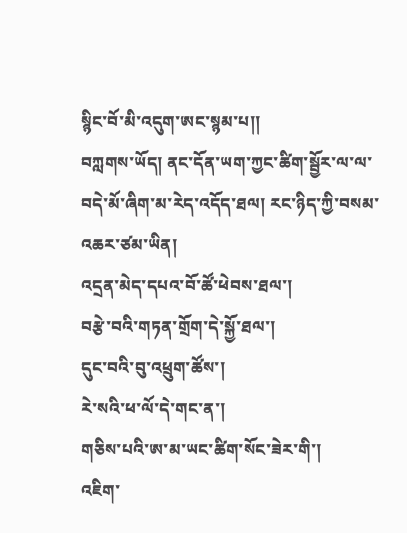སྙིང་བོ་མི་འདུག་ཨང་སྙམ་པ།།
བཀླགས་ཡོད། ནང་དོན་ཡག་ཀྱང་ཚིག་སྦྱོར་ལ་ལ་བདེ་མོ་ཞིག་མ་རེད་འདོད་ཐལ། རང་ཉིད་ཀྱི་བསམ་འཆར་ཙམ་ཡིན།
འདྲན་མེད་དཔའ་བོ་ཚོ་ཕེབས་ཐལ་།
བརྩེ་བའི་གཏན་གྲོག་དེ་སྐྱོ་ཐལ་།
དུང་བའི་བུ་འཕྲུག་ཚོས་།
རེ་སའི་ཕ་ལོ་དེ་གང་ན་།
གཅིས་པའི་ཨ་མ་ཡང་ཚིག་སོང་ཟེར་གི་།
འཇིག་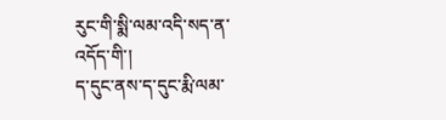རུང་གི་སྨི་ལམ་འདི་སད་ན་འདོད་གི་།
ད་དུང་ནས་ད་དུང་རྨི་ལམ་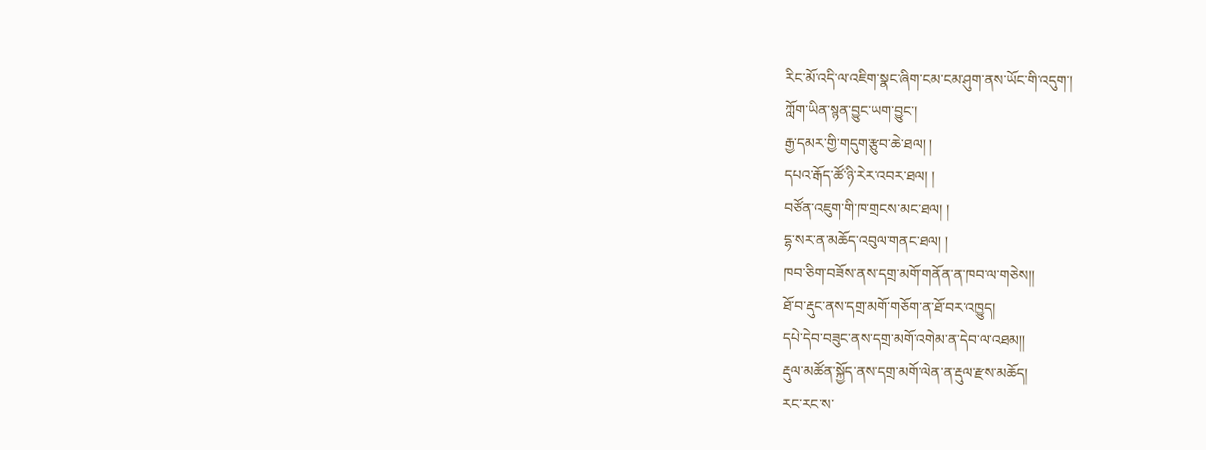རིང་མོ་འདི་ལ་འཇིག་སྣང་ཞིག་ངམ་ངམ་ཤུག་ནས་ཡོང་གི་འདུག་།
ཀློག་ཡིན་སྙན་བྱུང་ཡག་བྱུང་།
རྒྱ་དམར་གྱི་གདུག་རྩུབ་ཆེ་ཐལ། །
དཔའ་རྒོད་ཚོ་ཉི་རེར་འབར་ཐལ། །
བཙོན་འཇུག་གི་ཁ་གྲངས་མང་ཐལ། །
དྷ་སར་ན་མཆོད་འབུལ་གནང་ཐལ། །
ཁབ་ཅིག་བཟོས་ནས་དགྲ་མགོ་གནོན་ན་ཁབ་ལ་གཅེས།།
ཐོ་བ་རྡུང་ནས་དགྲ་མགོ་གཅོག་ན་ཐོ་བར་འཁྱུད།
དཔེ་དེབ་བཟུང་ནས་དགྲ་མགོ་འགེམ་ན་དེབ་ལ་འཐམ།།
རྡུལ་མཚོན་སྐྱོད་ནས་དགྲ་མགོ་ལེན་ན་རྡུལ་རྫས་མཆོད།
རང་རང་ས་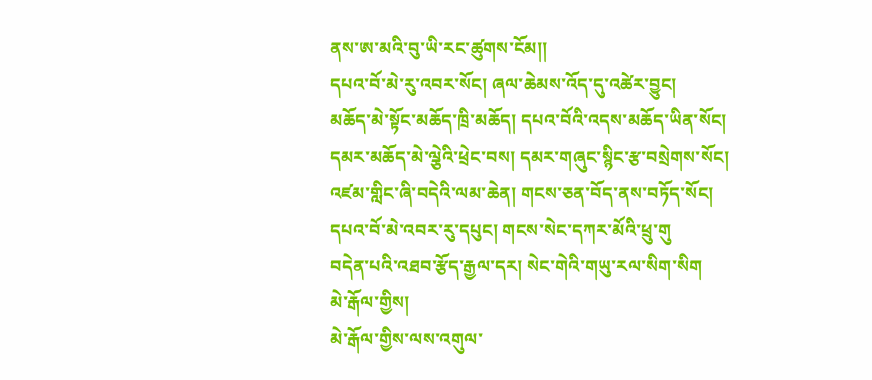ནས་ཨ་མའི་བུ་ཡི་རང་ཚུགས་ངོམ།།
དཔའ་བོ་མེ་རུ་འབར་སོང། ཞལ་ཆེམས་འོད་དུ་འཚེར་བྱུང།
མཆོད་མེ་སྟོང་མཆོད་ཁྲི་མཆོད། དཔའ་བོའི་འདས་མཆོད་ཡིན་སོང།
དམར་མཆོད་མེ་ལྕེའི་ཕྲེང་བས། དམར་གཞུང་སྙིང་རྩ་བསྲེགས་སོང།
འཛམ་གླིང་ཞི་བདེའི་ལམ་ཆེན། གངས་ཅན་བོད་ནས་བཏོད་སོང།
དཔའ་བོ་མེ་འབར་རུ་དཔུང། གངས་སེང་དཀར་མོའི་ཕྲུ་གུ
བདེན་པའི་འཐབ་རྩོད་རྒྱལ་དར། སེང་གེའི་གཡུ་རལ་སིག་སིག
མེ་རྒོལ་གྱིས།
མེ་རྒོལ་གྱིས་ལས་འགུལ་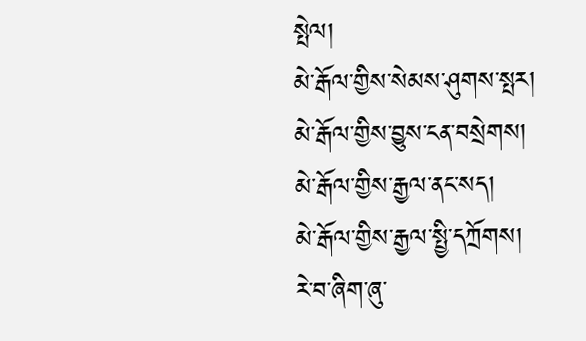སྤེལ།
མེ་རྒོལ་གྱིས་སེམས་ཤུགས་སྤར།
མེ་རྒོལ་གྱིས་བྱུས་ངན་བསྲེགས།
མེ་རྒོལ་གྱིས་རྒྱལ་ནང་སད།
མེ་རྒོལ་གྱིས་རྒྱལ་སྤྱི་དཀྲོགས།
རེ་བ་ཞིག་ཞུ་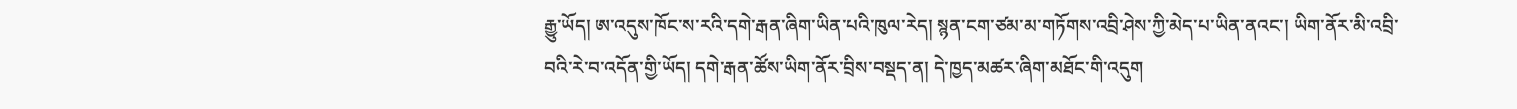རྒྱུ་ཡོད། ཨ་འདུས་ཁོང་ས་རའི་དགེ་རྒན་ཞིག་ཡིན་པའི་ཁུལ་རེད། སྙན་ངག་ཙམ་མ་གཏོགས་འབྲི་ཤེས་ཀྱི་མེད་པ་ཡིན་ནའང་། ཡིག་ནོར་མི་འབྲི་བའི་རེ་བ་འདོན་གྱི་ཡོད། དགེ་རྒན་ཚོས་ཡིག་ནོར་བྲིས་བསྡད་ན། དེ་ཁྱད་མཚར་ཞིག་མཐོང་གི་འདུག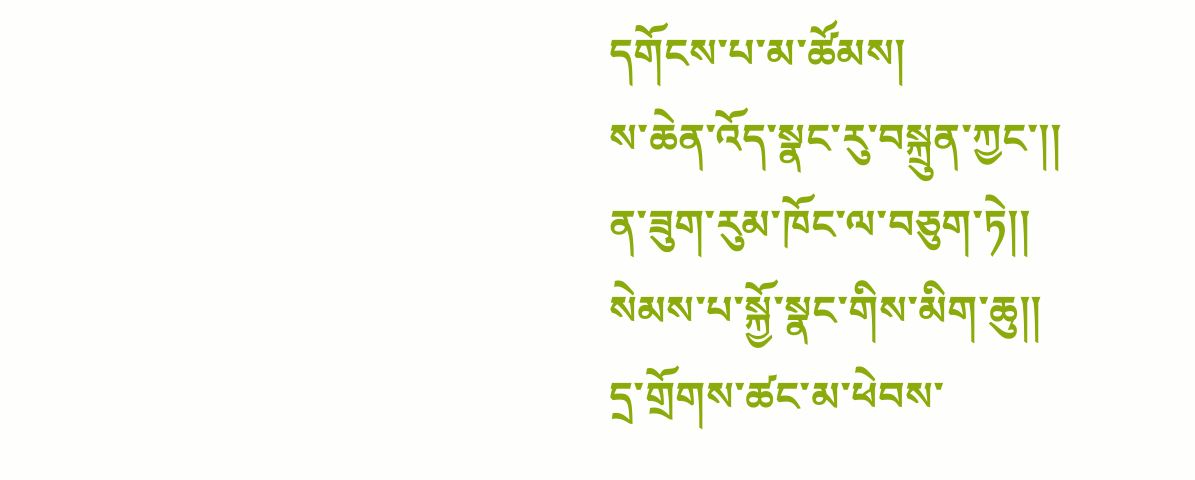དགོངས་པ་མ་ཚོམས།
ས་ཆེན་འོད་སྣང་རུ་བསྐྲུན་ཀྱང་།།
ན་ཟུག་རུམ་ཁོང་ལ་བཅུག་ཏེ།།
སེམས་པ་སྐྱོ་སྣང་གིས་མིག་ཆུ།།
དྲ་གྲོགས་ཚང་མ་ཕེབས་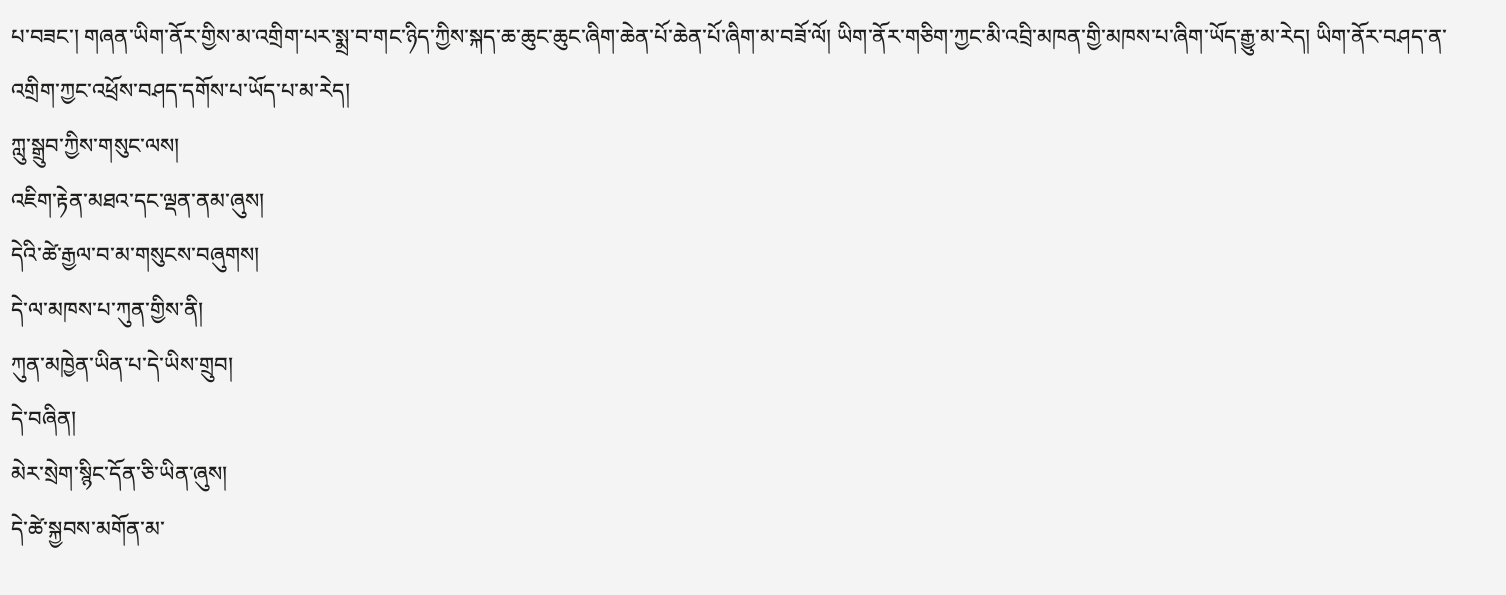པ་བཟང་། གཞན་ཡིག་ནོར་གྱིས་མ་འགྲིག་པར་སྨྲ་བ་གང་ཉིད་ཀྱིས་སྐད་ཆ་ཆུང་ཆུང་ཞིག་ཆེན་པོ་ཆེན་པོ་ཞིག་མ་བཟོ་ལོ། ཡིག་ནོར་གཅིག་ཀྱང་མི་འབྲི་མཁན་གྱི་མཁས་པ་ཞིག་ཡོད་རྒྱུ་མ་རེད། ཡིག་ནོར་བཤད་ན་འགྲིག་ཀྱང་འཕྲོས་བཤད་དགོས་པ་ཡོད་པ་མ་རེད།
ཀླུ་སྒྲུབ་ཀྱིས་གསུང་ལས།
འཇིག་རྟེན་མཐའ་དང་ལྡན་ནམ་ཞུས།
དེའི་ཚེ་རྒྱལ་བ་མ་གསུངས་བཞུགས།
དེ་ལ་མཁས་པ་ཀུན་གྱིས་ནི།
ཀུན་མཁྱེན་ཡིན་པ་དེ་ཡིས་གྲུབ།
དེ་བཞིན།
མེར་སྲེག་སྙིང་དོན་ཅི་ཡིན་ཞུས།
དེ་ཚེ་སྐྱབས་མགོན་མ་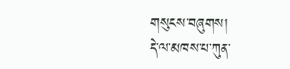གསུངས་བཞུགས།
དེ་ལ་མཁས་པ་ཀུན་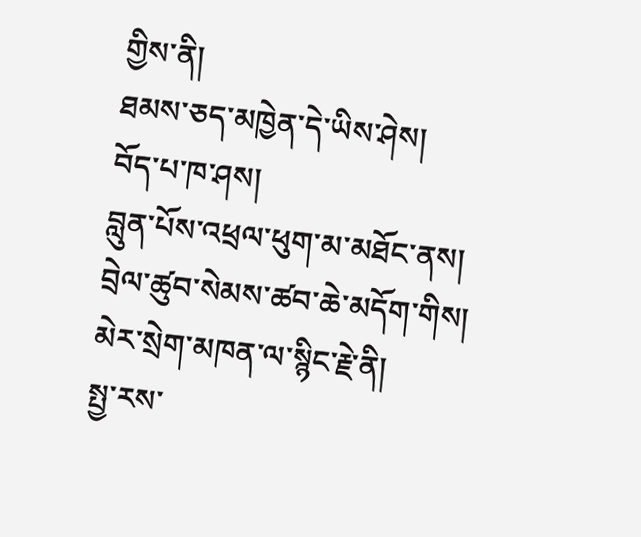གྱིས་ནི།
ཐམས་ཅད་མཁྱེན་དེ་ཡིས་ཤེས།
བོད་པ་ཁ་ཤས།
བླུན་པོས་འཕྲལ་ཕུག་མ་མཐོང་ནས།
བྲེལ་ཚུབ་སེམས་ཚབ་ཆེ་མདོག་གིས།
མེར་སྲེག་མཁན་ལ་སྙིང་རྗེ་ནི།
སྤྱ་རས་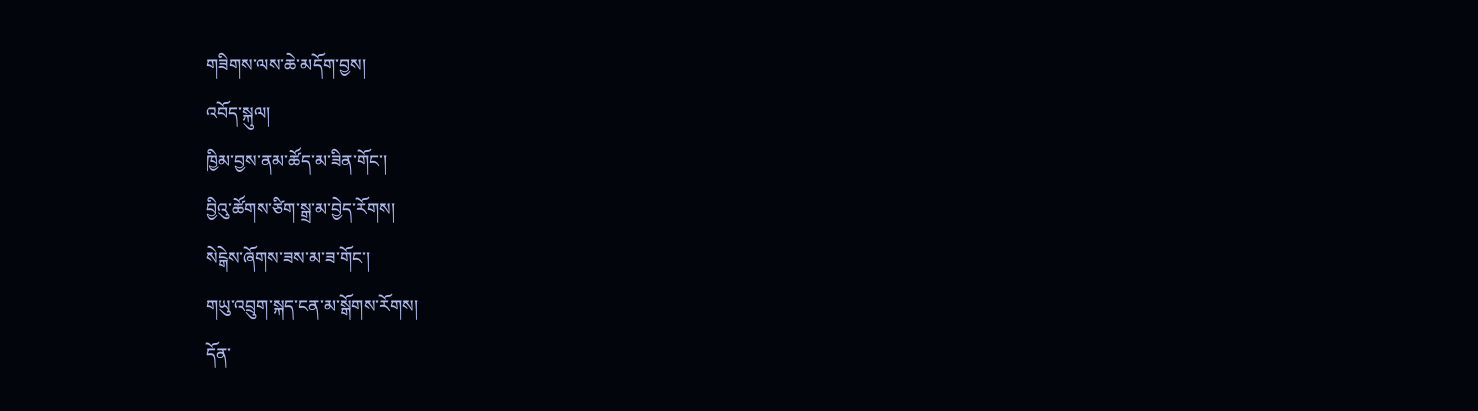གཟིགས་ལས་ཆེ་མདོག་བྱས།
འབོད་སྐུལ།
ཁྱིམ་བྱས་ནམ་ཚོད་མ་ཟིན་གོང་།
བྱིའུ་ཚོགས་ཙིག་སྒྲ་མ་བྱེད་རོགས།
སེངྒེས་ཞོགས་ཟས་མ་ཟ་གོང་།
གཡུ་འབྲུག་སྐད་ངན་མ་སྒོགས་རོགས།
དོན་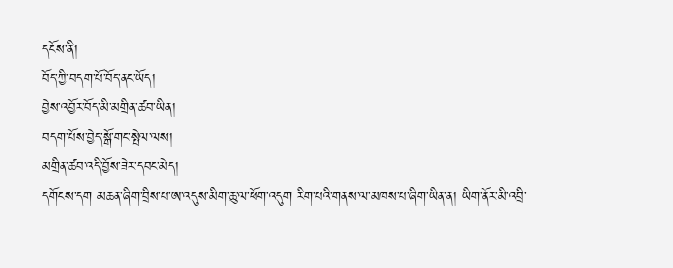དངོས་ནི།
བོད་ཀྱི་བདག་པོ་བོད་ནང་ཡོད།
བྱེས་འབྱོར་བོད་མི་མགྲིན་ཚབ་ཡིན།
བདག་པོས་བྱེད་སྒོ་གང་སྤེལ་ལས།
མགྲིན་ཚབ་འདི་བྱོས་ཟེར་དབང་མེད།
དགོངས་དག མཆན་ཞིག་བྲིས་པ་ཨ་འདུས་མིག་ཆུ་ལ་ཕོག་འདུག རིག་པའི་གནས་ལ་མཁས་པ་ཞིག་ཡིན་ན། ཡིག་ནོར་མི་འབྲི་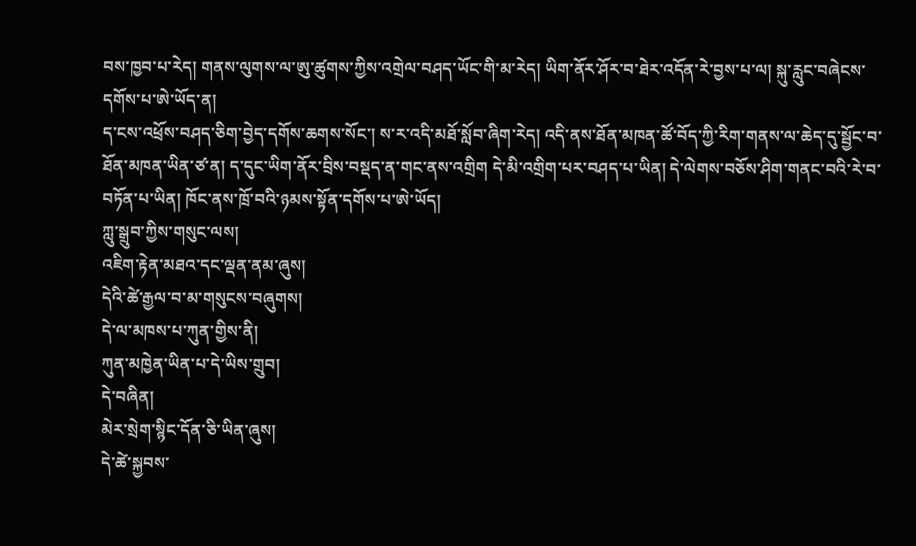བས་ཁྱབ་པ་རེད། གནས་ལུགས་ལ་ཨུ་ཚུགས་ཀྱིས་འགྲེལ་བཤད་ཡོང་གི་མ་རེད། ཡིག་ནོར་ཤོར་བ་ཐེར་འདོན་རེ་བྱས་པ་ལ། སྐུ་རླུང་བཞེངས་དགོས་པ་ཨེ་ཡོད་ན།
ད་ངས་འཕྲོས་བཤད་ཅིག་བྱེད་དགོས་ཆགས་སོང་། ས་ར་འདི་མཐོ་སློབ་ཞིག་རེད། འདི་ནས་ཐོན་མཁན་ཚོ་བོད་ཀྱི་རིག་གནས་ལ་ཆེད་དུ་སྦྱོང་བ་ཐོན་མཁན་ཡིན་ཙ་ན། ད་དུང་ཡིག་ནོར་བྲིས་བསྡད་ན་གང་ནས་འགྲིག དེ་མི་འགྲིག་པར་བཤད་པ་ཡིན། དེ་ལེགས་བཅོས་ཤིག་གནང་བའི་རེ་བ་བཏོན་པ་ཡིན། ཁོང་ནས་ཁྲོ་བའི་ཉམས་སྟོན་དགོས་པ་ཨེ་ཡོད།
ཀླུ་སྒྲུབ་ཀྱིས་གསུང་ལས།
འཇིག་རྟེན་མཐའ་དང་ལྡན་ནམ་ཞུས།
དེའི་ཚེ་རྒྱལ་བ་མ་གསུངས་བཞུགས།
དེ་ལ་མཁས་པ་ཀུན་གྱིས་ནི།
ཀུན་མཁྱེན་ཡིན་པ་དེ་ཡིས་གྲུབ།
དེ་བཞིན།
མེར་སྲེག་སྙིང་དོན་ཅི་ཡིན་ཞུས།
དེ་ཚེ་སྐྱབས་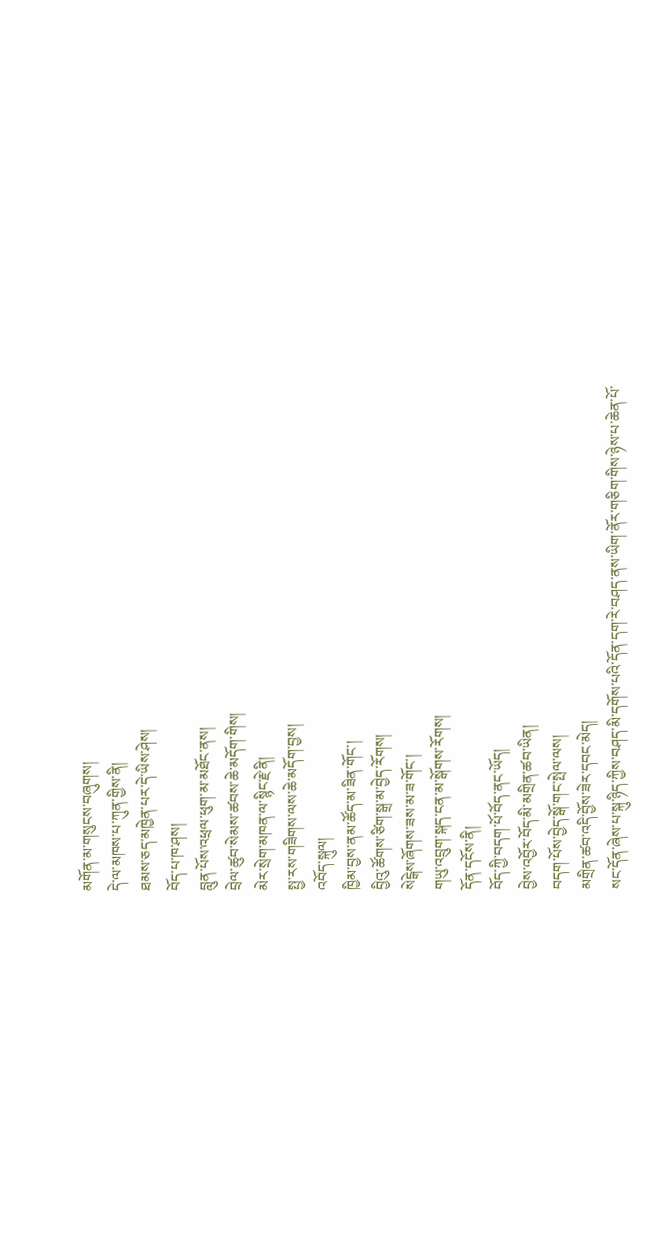མགོན་མ་གསུངས་བཞུགས།
དེ་ལ་མཁས་པ་ཀུན་གྱིས་ནི།
ཐམས་ཅད་མཁྱེན་པར་དེ་ཡིས་ཤེས།
བོད་པ་ཁ་ཤས།
བླུན་པོས་འཕྲལ་ཕུག་མ་མཐོང་ནས།
བྲེལ་ཚུབ་སེམས་ཚབས་ཆེ་མདོག་གིས།
མེར་སྲེག་མཁན་ལ་སྙིང་རྗེ་ནི།
སྤྱ་རས་གཟིགས་ལས་ཆེ་མདོག་བྱས།
འབོད་སྐུལ།
ཁྱིམ་བྱས་ནམ་ཚོད་མ་ཟིན་གོང་།
བྱིའུ་ཚོགས་ཙིག་སྒྲ་མ་བྱེད་རོགས།
སེངྒེས་ཞོགས་ཟས་མ་ཟ་གོང་།
གཡུ་འབྲུག་སྐད་ངན་མ་སྒོགས་རོགས།
དོན་དངོས་ནི།
བོད་ཀྱི་བདག་པོ་བོད་ནང་ཡོད།
བྱེས་འབྱོར་བོད་མི་མགྲིན་ཚབ་ཡིན།
བདག་པོས་བྱེད་སྒོ་གང་སྤེལ་ལས།
མགྲིན་ཚབ་འདི་བྱོས་ཟེར་དབང་མེད།
སང་དོན་ཞེས་པ་སྐུ་ཉིད་ཀྱིས་བཤད་མི་དགོས་པའི་དོན་དག་རེ་བཤད་ནས་ཡིག་ནོར་གཅིག་གིས་ཉེས་པ་ཆེན་པོ་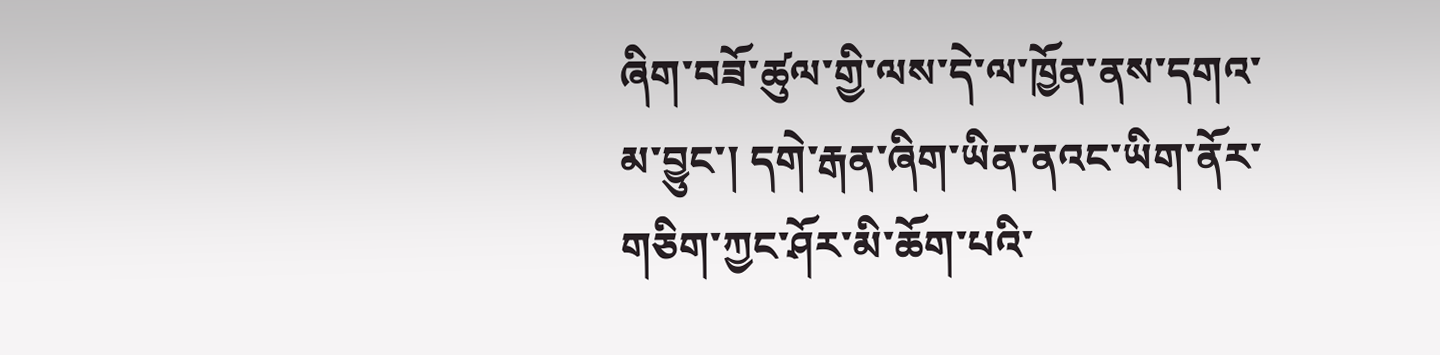ཞིག་བཟོ་ཚུལ་གྱི་ལས་དེ་ལ་ཁྱོན་ནས་དགའ་མ་བྱུང་། དགེ་རྒན་ཞིག་ཡིན་ནའང་ཡིག་ནོར་གཅིག་ཀྱང་ཤོར་མི་ཆོག་པའི་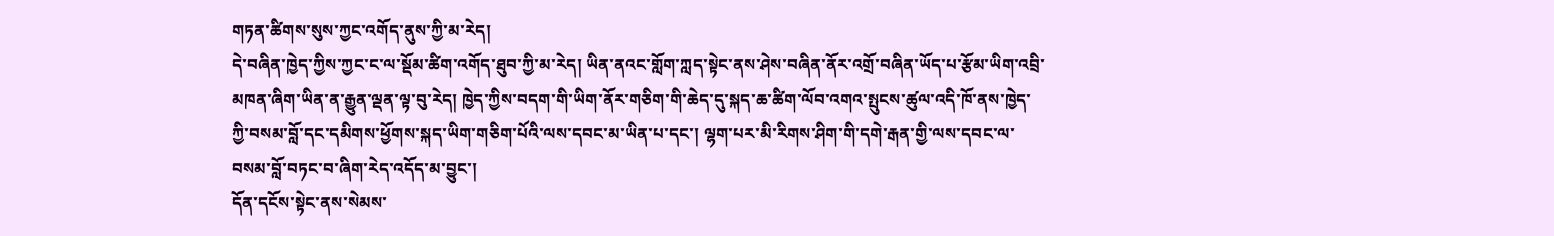གཏན་ཚིགས་སུས་ཀྱང་འགོད་ནུས་ཀྱི་མ་རེད།
དེ་བཞིན་ཁྱེད་ཀྱིས་ཀྱང་ང་ལ་སྡོམ་ཚིག་འགོད་ཐུབ་ཀྱི་མ་རེད། ཡིན་ནའང་གློག་ཀླད་སྟེང་ནས་ཤེས་བཞིན་ནོར་འགྲོ་བཞིན་ཡོད་པ་རྩོམ་ཡིག་འབྲི་མཁན་ཞིག་ཡིན་ན་རྒྱུན་ལྡན་ལྟ་བུ་རེད། ཁྱེད་ཀྱིས་བདག་གི་ཡིག་ནོར་གཅིག་གི་ཆེད་དུ་སྐད་ཆ་ཚིག་ལོབ་འགའ་སྤུངས་ཚུལ་འདི་ཁོ་ནས་ཁྱེད་ཀྱི་བསམ་བློ་དང་དམིགས་ཕྱོགས་སྐད་ཡིག་གཅིག་པོའི་ལས་དབང་མ་ཡིན་པ་དང་། ལྷག་པར་མི་རིགས་ཤིག་གི་དགེ་རྒན་གྱི་ལས་དབང་ལ་བསམ་བློ་བཏང་བ་ཞིག་རེད་འདོད་མ་བྱུང་།
དོན་དངོས་སྟེང་ནས་སེམས་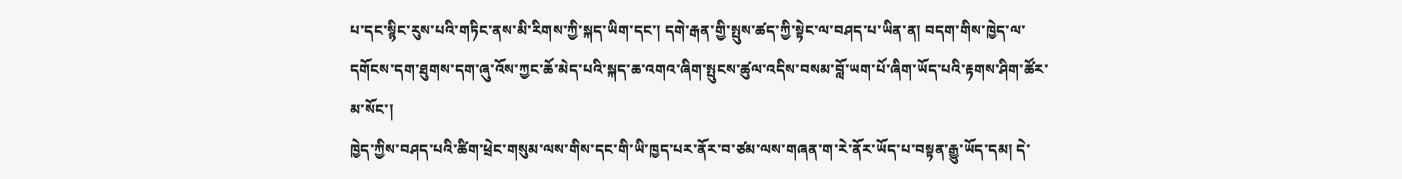པ་དང་སྙིང་རུས་པའི་གཏིང་ནས་མི་རིགས་ཀྱི་སྐད་ཡིག་དང་། དགེ་རྒན་གྱི་སྤུས་ཚད་ཀྱི་སྟེང་ལ་བཤད་པ་ཡིན་ན། བདག་གིས་ཁྱེད་ལ་དགོངས་དག་ཐུགས་དག་ཞུ་འོས་ཀྱང་ཆོ་མེད་པའི་སྐད་ཆ་འགའ་ཞིག་སྤུངས་ཚུལ་འདིས་བསམ་བློ་ཡག་པོ་ཞིག་ཡོད་པའི་རྟགས་ཤིག་ཚོར་མ་སོང་།
ཁྱེད་ཀྱིས་བཤད་པའི་ཚིག་ཕྲེང་གསུམ་ལས་གིས་དང་གི་ཡི་ཁྱད་པར་ནོར་བ་ཙམ་ལས་གཞན་ག་རེ་ནོར་ཡོད་པ་བསྟན་རྒྱུ་ཡོད་དམ། དེ་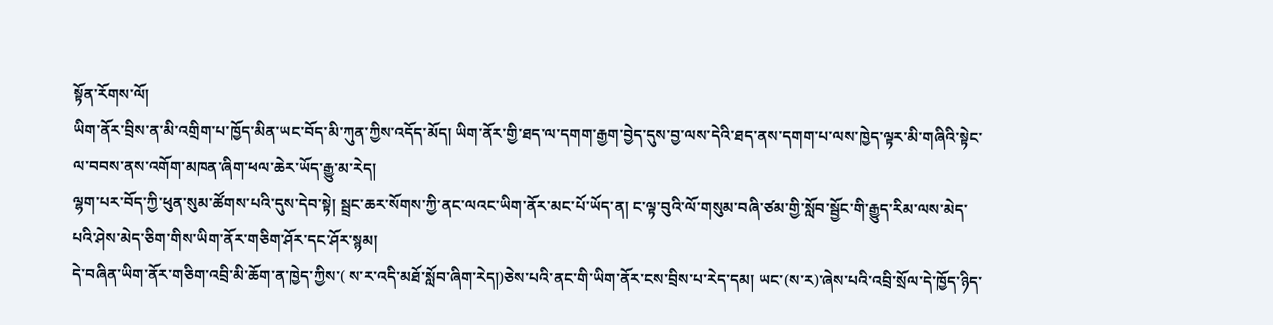སྟོན་རོགས་ལོ།
ཡིག་ནོར་བྲིས་ན་མི་འགྲིག་པ་ཁྱོད་མིན་ཡང་བོད་མི་ཀུན་ཀྱིས་འདོད་མོད། ཡིག་ནོར་གྱི་ཐད་ལ་དགག་རྒྱག་བྱེད་དུས་བྱ་ལས་དེའི་ཐད་ནས་དགག་པ་ལས་ཁྱེད་ལྟར་མི་གཞིའི་སྟེང་ལ་བབས་ནས་འགོག་མཁན་ཞིག་ཕལ་ཆེར་ཡོད་རྒྱུ་མ་རེད།
ལྷག་པར་བོད་ཀྱི་ཕུན་སུམ་ཚོགས་པའི་དུས་དེབ་སྟེ། སྦྲང་ཆར་སོགས་ཀྱི་ནང་ལའང་ཡིག་ནོར་མང་པོ་ཡོད་ན། ང་ལྟ་བུའི་ལོ་གསུམ་བཞི་ཙམ་གྱི་སློབ་སྦྱོང་གི་རྒྱུད་རིམ་ལས་མེད་པའི་ཤེས་མེད་ཅིག་གིས་ཡིག་ནོར་གཅིག་ཤོར་དང་ཤོར་སྙམ།
དེ་བཞིན་ཡིག་ནོར་གཅིག་འབྲི་མི་ཆོག་ན་ཁྱེད་ཀྱིས་( ས་ར་འདི་མཐོ་སློབ་ཞིག་རེད།)ཅེས་པའི་ནང་གི་ཡིག་ནོར་ངས་བྲིས་པ་རེད་དམ། ཡང་(ས་ར)་ཞེས་པའི་འབྲི་སྲོལ་དེ་ཁྱོད་ཉིད་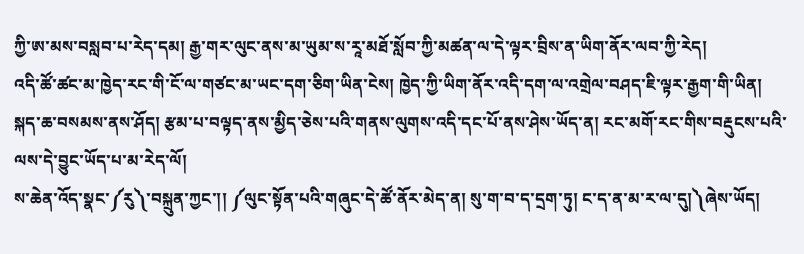ཀྱི་ཨ་མས་བསླབ་པ་རེད་དམ། རྒྱ་གར་ལུང་ནས་མ་ཡུམ་ས་རཱ་མཐོ་སློབ་ཀྱི་མཚན་ལ་དེ་ལྟར་བྲིས་ན་ཡིག་ནོར་ལབ་ཀྱི་རེད།
འདི་ཚོ་ཚང་མ་ཁྱེད་རང་གི་ངོ་ལ་གཙང་མ་ཡང་དག་ཅིག་ཡིན་ངེས། ཁྱེད་ཀྱི་ཡིག་ནོར་འདི་དག་ལ་འགྲེལ་བཤད་ཇི་ལྟར་རྒྱག་གི་ཡིན། སྐད་ཆ་བསམས་ནས་ཤོད། རྩམ་པ་བལྟད་ནས་མྱིད་ཅེས་པའི་གནས་ལུགས་འདི་དང་པོ་ནས་ཤེས་ཡོད་ན། རང་མགོ་རང་གིས་བརྡུངས་པའི་ལས་དེ་བྱུང་ཡོད་པ་མ་རེད་ལོ།
ས་ཆེན་འོད་སྣང་༼རུ༽་བསྐྲུན་ཀྱང་།། ༼ལུང་སྟོན་པའི་གཞུང་དེ་ཚོ་ནོར་མེད་ན། སུ་ག་བ་ད་དྲག་ཏུ། ང་ད་ན་མ་ར་ལ་དུ།༽ཞེས་ཡོད།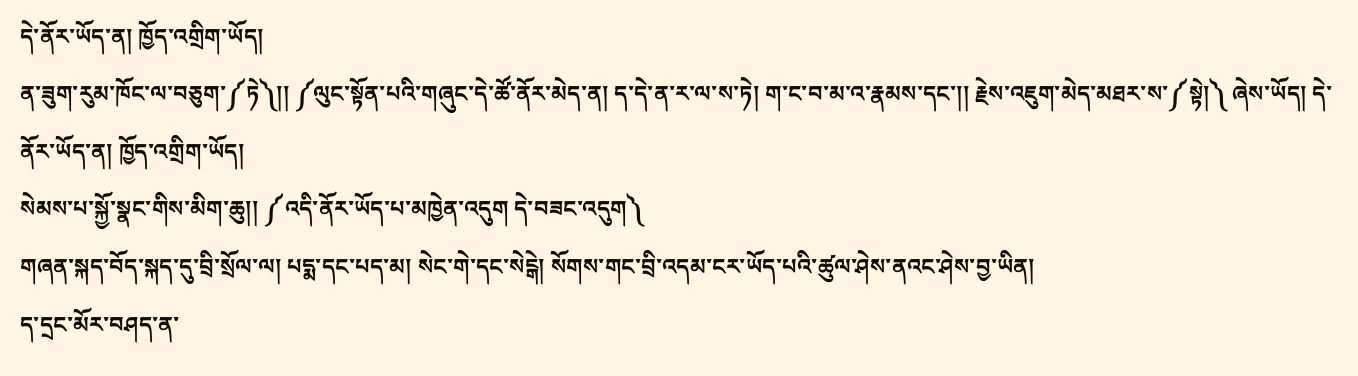དེ་ནོར་ཡོད་ན། ཁྱོད་འགྲིག་ཡོད།
ན་ཟུག་རུམ་ཁོང་ལ་བཅུག་༼ཏེ༽།། ༼ལུང་སྟོན་པའི་གཞུང་དེ་ཚོ་ནོར་མེད་ན། ད་དེ་ན་ར་ལ་ས་ཏེ། ག་ང་བ་མ་འ་རྣམས་དང་།། རྗེས་འཇུག་མེད་མཐར་ས་༼སྟེ།༽ ཞེས་ཡོད། དེ་ནོར་ཡོད་ན། ཁྱོད་འགྲིག་ཡོད།
སེམས་པ་སྐྱོ་སྣང་གིས་མིག་ཆུ།། ༼འདི་ནོར་ཡོད་པ་མཁྱེན་འདུག དེ་བཟང་འདུག༽
གཞན་སྐད་བོད་སྐད་དུ་བྲི་སྲོལ་ལ། པདྨ་དང་པད་མ། སེང་གེ་དང་སེངྒེ། སོགས་གང་བྲི་འདམ་ངར་ཡོད་པའི་ཚུལ་ཤེས་ནའང་ཤེས་བྱ་ཡིན།
ད་དྲང་མོར་བཤད་ན་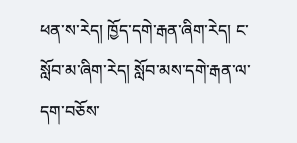ཕན་ས་རེད། ཁྱོད་དགེ་རྒན་ཞིག་རེད། ང་སློབ་མ་ཞིག་རེད། སློབ་མས་དགེ་རྒན་ལ་དག་བཅོས་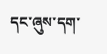དང་ཞུས་དག་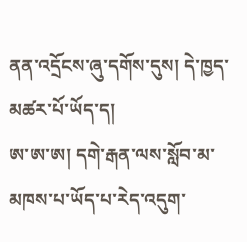ནན་འདྲོངས་ཞུ་དགོས་དུས། དེ་ཁྱད་མཚར་པོ་ཡོད་ད།
ཨ་ཨ་ཨ། དགེ་རྒན་ལས་སློབ་མ་མཁས་པ་ཡོད་པ་རེད་འདུག་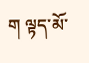ག ལྟད་མོ་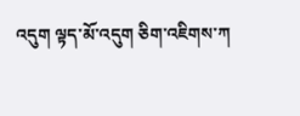འདུག ལྟད་མོ་འདུག ཅིག་འཇིགས་ཀ